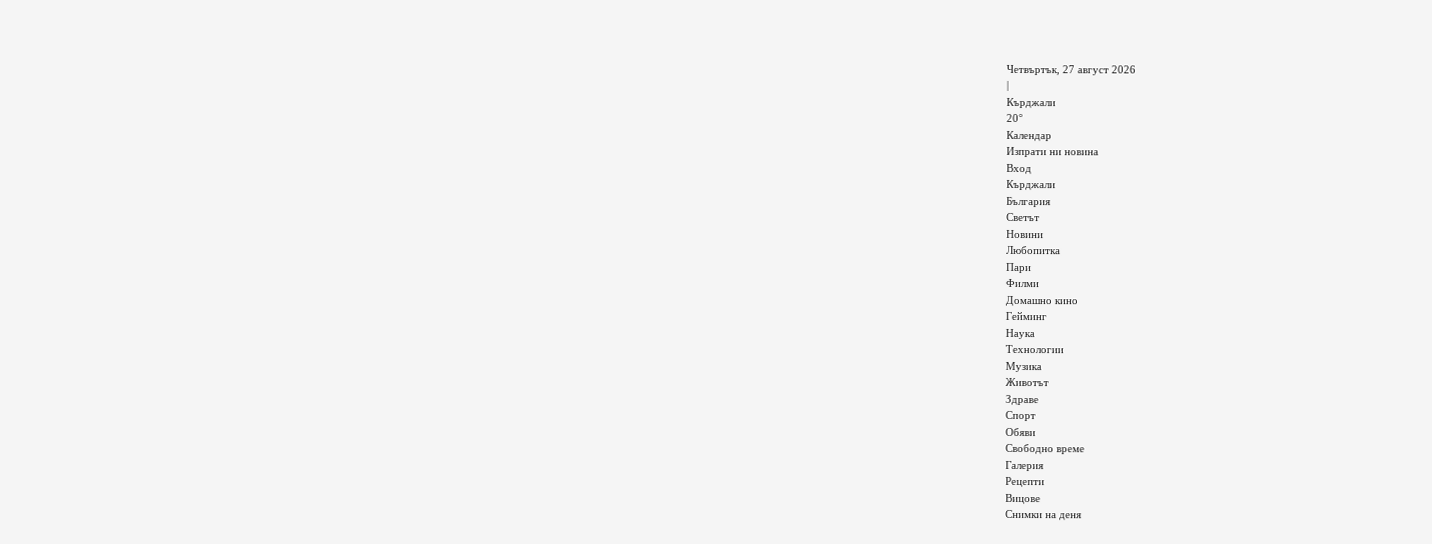Четвъртък, 27 август 2026
|
Кърджали
20°
Календар
Изпрати ни новина
Вход
Кърджали
България
Светът
Новини
Любопитка
Пари
Филми
Домашно кино
Гейминг
Наука
Технологии
Музика
Животът
Здраве
Спорт
Обяви
Свободно време
Галерия
Рецепти
Вицове
Снимки на деня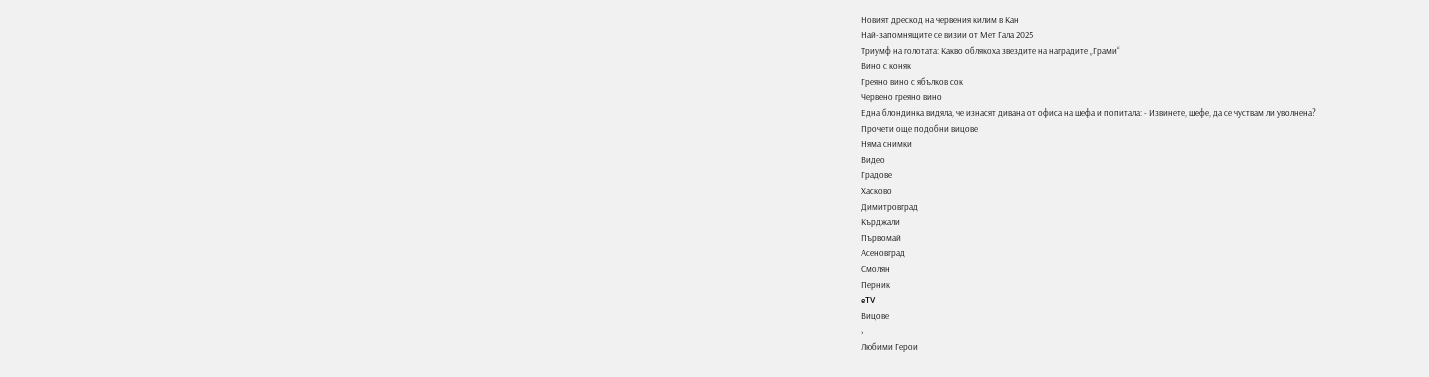Новият дрескод на червения килим в Кан
Най-запомнящите се визии от Мет Гала 2025
Триумф на голотата: Какво облякоха звездите на наградите „Грами“
Вино с коняк
Греяно вино с ябълков сок
Червено греяно вино
Една блондинка видяла, че изнасят дивана от офиса на шефа и попитала: - Извинете, шефе, да се чуствам ли уволнена?
Прочети още подобни вицове
Няма снимки
Видео
Градове
Хасково
Димитровград
Кърджали
Първомай
Асеновград
Смолян
Перник
eTV
Вицове
›
Любими Герои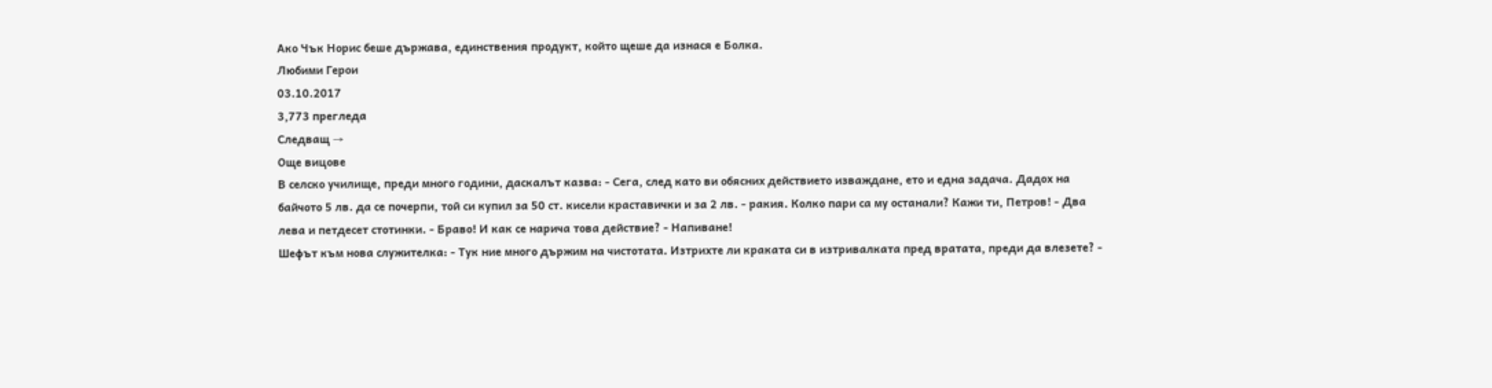Ако Чък Норис беше държава, единствения продукт, който щеше да изнася е Болка.
Любими Герои
03.10.2017
3,773 прегледа
Следващ →
Още вицове
В селско училище, преди много години, даскалът казва: - Сега, след като ви обясних действието изваждане, ето и една задача. Дадох на байчото 5 лв. да се почерпи, той си купил за 50 ст. кисели краставички и за 2 лв. - ракия. Колко пари са му останали? Кажи ти, Петров! - Два лева и петдесет стотинки. - Браво! И как се нарича това действие? - Напиване!
Шефът към нова служителка: - Тук ние много държим на чистотата. Изтрихте ли краката си в изтривалката пред вратата, преди да влезете? -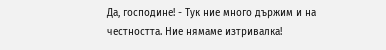Да, господине! - Тук ние много държим и на честността. Ние нямаме изтривалка!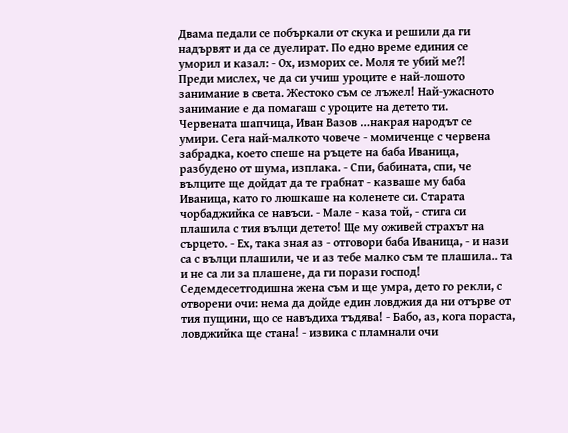Двама педали се побъркали от скука и решили да ги надървят и да се дуелират. По едно време единия се уморил и казал: - Ох, изморих се. Моля те убий ме?!
Преди мислех, че да си учиш уроците е най-лошото занимание в света. Жестоко съм се лъжел! Най-ужасното занимание е да помагаш с уроците на детето ти.
Червената шапчица, Иван Вазов …накрая народът се умири. Сега най-малкото човече - момиченце с червена забрадка, което спеше на ръцете на баба Иваница, разбудено от шума, изплака. - Спи, бабината, спи, че вълците ще дойдат да те грабнат - казваше му баба Иваница, като го люшкаше на коленете си. Старата чорбаджийка се навъси. - Мале - каза той, - стига си плашила с тия вълци детето! Ще му оживей страхът на сърцето. - Ех, така зная аз - отговори баба Иваница, - и нази са с вълци плашили, че и аз тебе малко съм те плашила.. та и не са ли за плашене, да ги порази господ! Седемдесетгодишна жена съм и ще умра, дето го рекли, с отворени очи: нема да дойде един ловджия да ни отърве от тия пущини, що се навъдиха тъдява! - Бабо, аз, кога пораста, ловджийка ще стана! - извика с пламнали очи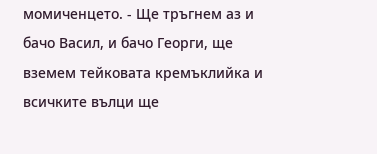момиченцето. - Ще тръгнем аз и бачо Васил, и бачо Георги, ще вземем тейковата кремъклийка и всичките вълци ще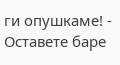ги опушкаме! - Оставете баре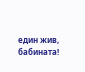един жив, бабината!